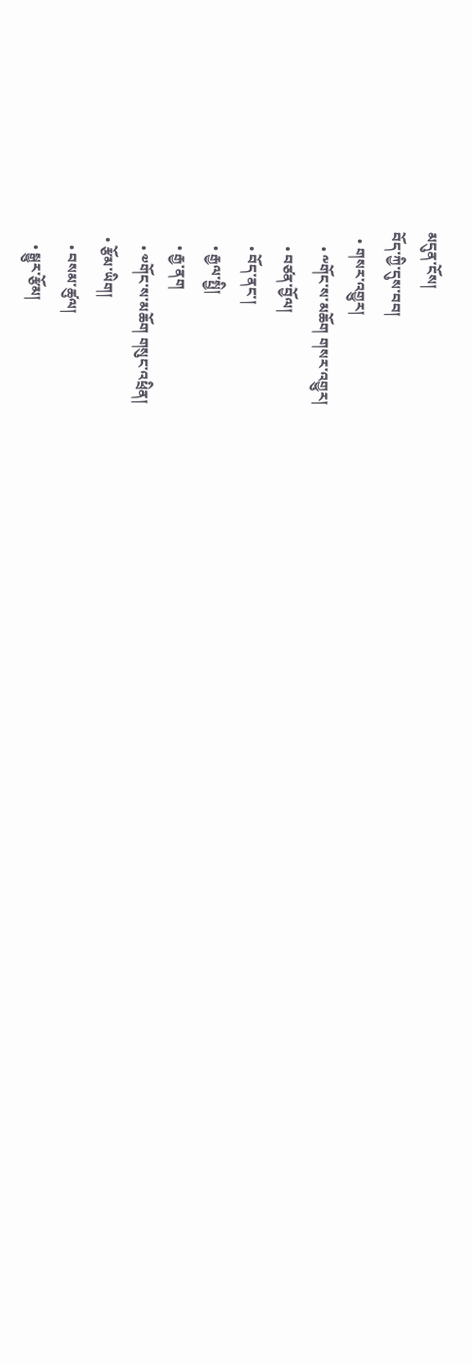མདུན་ངོས།
བོད་ཀྱི་དུས་བབ།
  • གསར་འགྱུར།
    • ༸གོང་ས་མཆོག གསར་འགྱུར།
    • བཙན་བྱོལ།
    • བོད་ནང་།
    • རྒྱལ་སྤྱི།
    • རྒྱ་ནག
    • ༧གོང་ས་མཆོག གསུང་འཕྲིན།
  • རྩོམ་ཡིག།
    • བསམ་ཚུལ།
    • སྒྱུར་རྩོམ།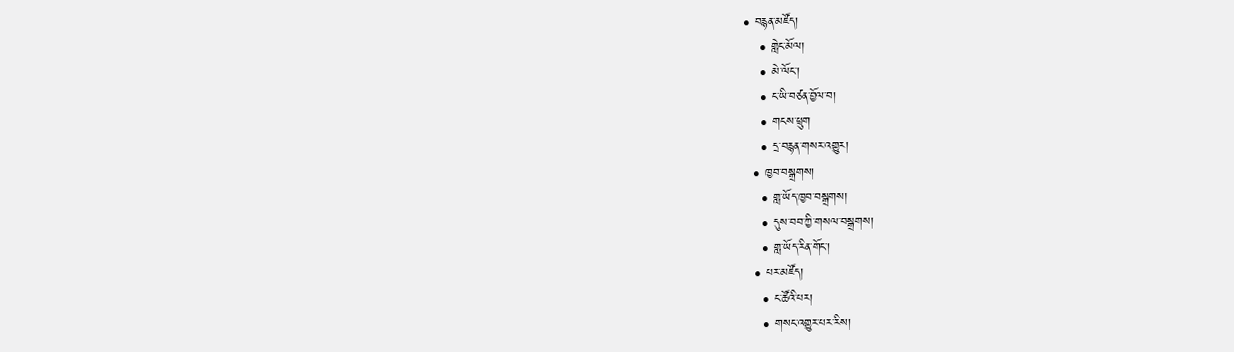• བརྙན་མཛོད།
    • གླེང་མོལ།
    • མེ་ལོང་།
    • ང་ཡི་བཙན་བྱོལ་བ།
    • གངས་ཕྲུག
    • དྲ་བརྙན་གསར་འགྱུར།
  • ཁྱབ་བསྒྲགས།
    • གླ་ཡོད་ཁྱབ་བསྒྲགས།
    • དུས་བབ་ཀྱི་གསལ་བསྒྲགས།
    • གླ་ཡོད་རིན་གོང་།
  • པར་མཛོད།
    • ང་ཚོའི་པར།
    • གསང་འགྱུར་པར་རིས།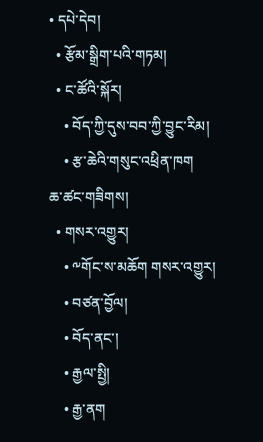• དཔེ་དེབ།
  • རྩོམ་སྒྲིག་པའི་གཏམ།
  • ང་ཚོའི་སྐོར།
    • བོད་ཀྱི་དུས་བབ་ཀྱི་བྱུང་རིམ།
    • རྩ་ཆེའི་གསུང་འཕྲིན་ཁག
ཆ་ཚང་གཟིགས།
  • གསར་འགྱུར།
    • ༸གོང་ས་མཆོག གསར་འགྱུར།
    • བཙན་བྱོལ།
    • བོད་ནང་།
    • རྒྱལ་སྤྱི།
    • རྒྱ་ནག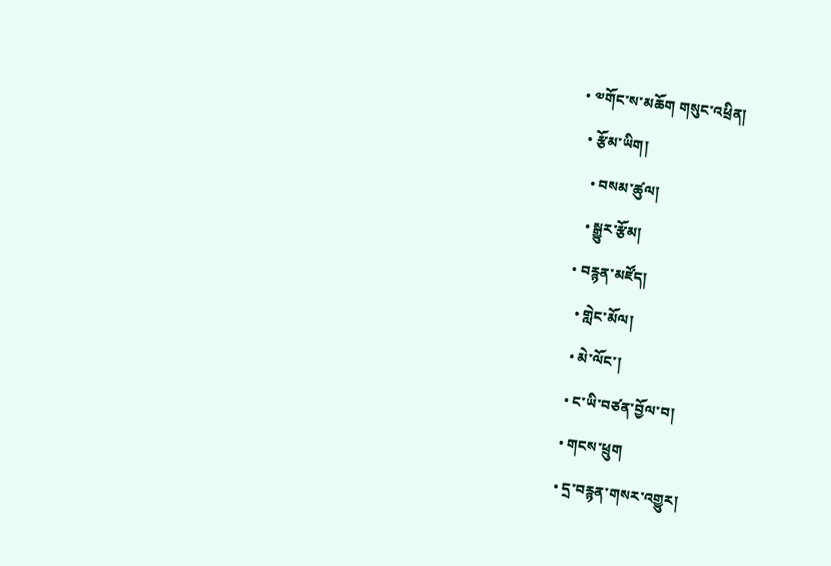• ༧གོང་ས་མཆོག གསུང་འཕྲིན།
  • རྩོམ་ཡིག།
    • བསམ་ཚུལ།
    • སྒྱུར་རྩོམ།
  • བརྙན་མཛོད།
    • གླེང་མོལ།
    • མེ་ལོང་།
    • ང་ཡི་བཙན་བྱོལ་བ།
    • གངས་ཕྲུག
    • དྲ་བརྙན་གསར་འགྱུར།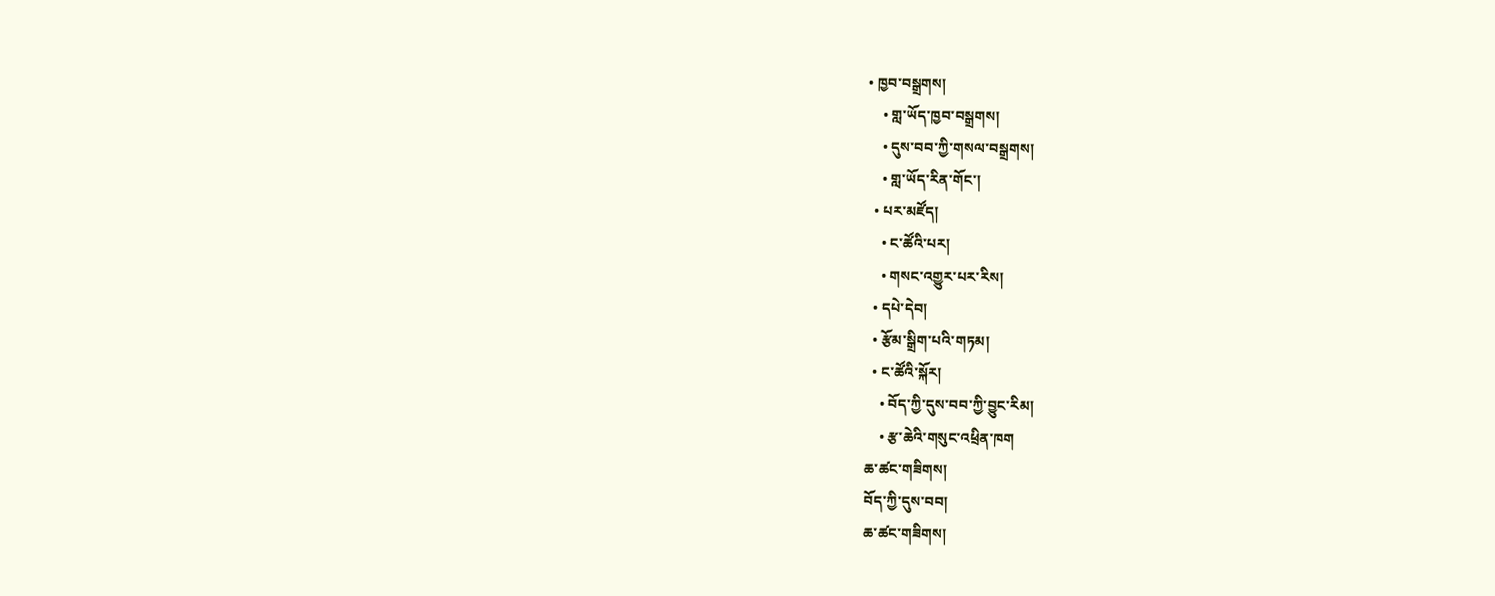• ཁྱབ་བསྒྲགས།
    • གླ་ཡོད་ཁྱབ་བསྒྲགས།
    • དུས་བབ་ཀྱི་གསལ་བསྒྲགས།
    • གླ་ཡོད་རིན་གོང་།
  • པར་མཛོད།
    • ང་ཚོའི་པར།
    • གསང་འགྱུར་པར་རིས།
  • དཔེ་དེབ།
  • རྩོམ་སྒྲིག་པའི་གཏམ།
  • ང་ཚོའི་སྐོར།
    • བོད་ཀྱི་དུས་བབ་ཀྱི་བྱུང་རིམ།
    • རྩ་ཆེའི་གསུང་འཕྲིན་ཁག
ཆ་ཚང་གཟིགས།
བོད་ཀྱི་དུས་བབ།
ཆ་ཚང་གཟིགས།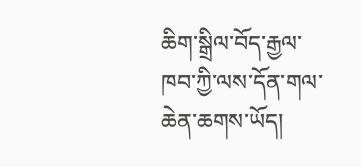ཆིག་སྒྲིལ་བོད་རྒྱལ་ཁབ་ཀྱི་ལས་དོན་གལ་ཆེན་ཆགས་ཡོད།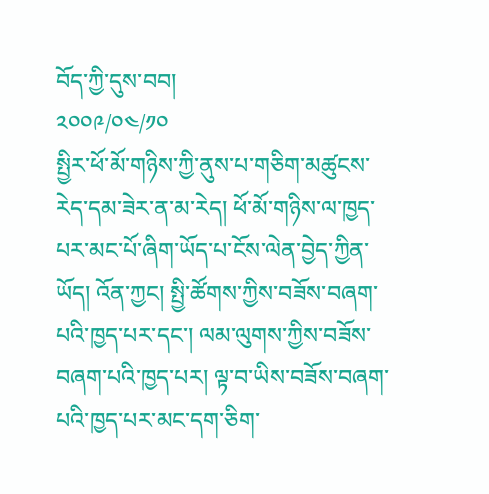བོད་ཀྱི་དུས་བབ།
༢༠༠༩/༠༤/༡༠
སྤྱིར་ཕོ་མོ་གཉིས་ཀྱི་ནུས་པ་གཅིག་མཚུངས་རེད་དམ་ཟེར་ན་མ་རེད། ཕོ་མོ་གཉིས་ལ་ཁྱད་པར་མང་པོ་ཞིག་ཡོད་པ་ངོས་ལེན་བྱེད་ཀྱིན་ཡོད། འོན་ཀྱང། སྤྱི་ཚོགས་ཀྱིས་བཟོས་བཞག་པའི་ཁྱད་པར་དང་། ལམ་ལུགས་ཀྱིས་བཟོས་བཞག་པའི་ཁྱད་པར། ལྟ་བ་ཡིས་བཟོས་བཞག་པའི་ཁྱད་པར་མང་དག་ཅིག་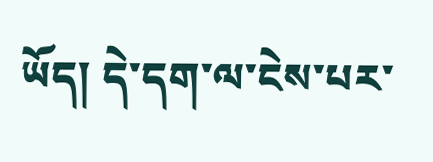ཡོད། དེ་དག་ལ་ངེས་པར་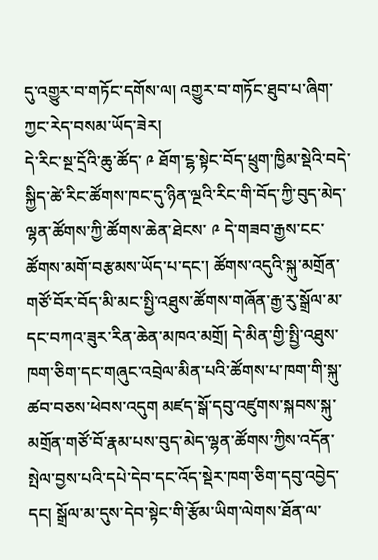དུ་འགྱུར་བ་གཏོང་དགོས་ལ། འགྱུར་བ་གཏོང་ཐུབ་པ་ཞིག་ཀྱང་རེད་བསམ་ཡོད་ཟེར།
དེ་རིང་སྔ་དྲོའི་ཆུ་ཚོད་ ༩ ཐོག་ངྷ་སྟེང་བོད་ཕྲུག་ཁྱིམ་སྡེའི་བདེ་སྐྱིད་ཚེ་རིང་ཚོགས་ཁང་དུ་ཉིན་ལྔའི་རིང་གི་བོད་ཀྱི་བུད་མེད་ལྷན་ཚོགས་ཀྱི་ཚོགས་ཆེན་ཐེངས་ ༩ དེ་གཟབ་རྒྱས་ངང་ཚོགས་མགོ་བརྩམས་ཡོད་པ་དང་། ཚོགས་འདུའི་སྐུ་མགྲོན་གཙོ་བོར་བོད་མི་མང་སྤྱི་འཐུས་ཚོགས་གཞོན་རྒྱ་རུ་སྒྲོལ་མ་དང་བཀའ་ཟུར་རིན་ཆེན་མཁའ་མགྲོ། དེ་མིན་གྱི་སྤྱི་འཐུས་ཁག་ཅིག་དང་གཞུང་འབྲེལ་མིན་པའི་ཚོགས་པ་ཁག་གི་སྐུ་ཚབ་བཅས་ཕེབས་འདུག མཛད་སྒོ་དབུ་འཛུགས་སྐབས་སྐུ་མགྲོན་གཙོ་བོ་རྣམ་པས་བུད་མེད་ལྷན་ཚོགས་ཀྱིས་འདོན་སྤེལ་བྱས་པའི་དཔེ་དེབ་དང་འོད་སྡེར་ཁག་ཅིག་དབུ་འབྱེད་དང། སྒྲོལ་མ་དུས་དེབ་སྟེང་གི་རྩོམ་ཡིག་ལེགས་ཐོན་ལ་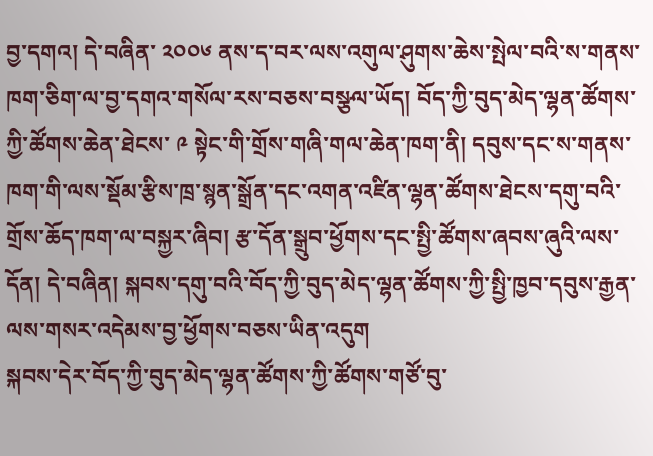བྱ་དགའ། དེ་བཞིན་ ༢༠༠༦ ནས་ད་བར་ལས་འགུལ་ཤུགས་ཆེས་སྤེལ་བའི་ས་གནས་ཁག་ཅིག་ལ་བྱ་དགའ་གསོལ་རས་བཅས་བསྩལ་ཡོད། བོད་ཀྱི་བུད་མེད་ལྷན་ཚོགས་ཀྱི་ཚོགས་ཆེན་ཐེངས་ ༩ སྟེང་གི་གྲོས་གཞི་གལ་ཆེན་ཁག་ནི། དབུས་དང་ས་གནས་ཁག་གི་ལས་སྡོམ་རྩིས་ཁྲ་སྙན་སྒྲོན་དང་འགན་འཛིན་ལྷན་ཚོགས་ཐེངས་དགུ་བའི་གྲོས་ཆོད་ཁག་ལ་བསྐྱར་ཞིབ། རྩ་དོན་སྒྲུབ་ཕྱོགས་དང་སྤྱི་ཚོགས་ཞབས་ཞུའི་ལས་དོན། དེ་བཞིན། སྐབས་དགུ་བའི་བོད་ཀྱི་བུད་མེད་ལྷན་ཚོགས་ཀྱི་སྤྱི་ཁྱབ་དབུས་རྒྱན་ལས་གསར་འདེམས་བྱ་ཕྱོགས་བཅས་ཡིན་འདུག
སྐབས་དེར་བོད་ཀྱི་བུད་མེད་ལྷན་ཚོགས་ཀྱི་ཚོགས་གཙོ་བུ་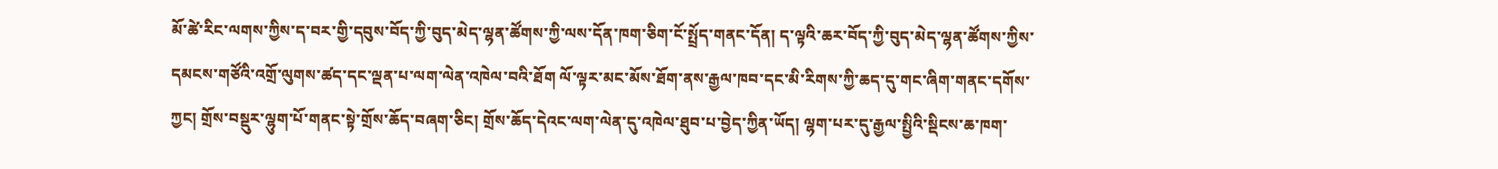མོ་ཚེ་རིང་ལགས་ཀྱིས་ད་བར་གྱི་དབུས་བོད་ཀྱི་བུད་མེད་ལྷན་ཚོགས་ཀྱི་ལས་དོན་ཁག་ཅིག་ངོ་སྤྲོད་གནང་དོན། ད་ལྟའི་ཆར་བོད་ཀྱི་བུད་མེད་ལྷན་ཚོགས་ཀྱིས་དམངས་གཙོའི་འགྲོ་ལུགས་ཚད་དང་ལྡན་པ་ལག་ལེན་འཁེལ་བའི་ཐོག ལོ་ལྟར་མང་མོས་ཐོག་ནས་རྒྱལ་ཁབ་དང་མི་རིགས་ཀྱི་ཆད་དུ་གང་ཞིག་གནང་དགོས་ཀྱང། གྲོས་བསྡུར་ལྷུག་པོ་གནང་སྟེ་གྲོས་ཆོད་བཞག་ཅིང། གྲོས་ཆོད་དེའང་ལག་ལེན་དུ་འཁེལ་ཐུབ་པ་བྱེད་ཀྱིན་ཡོད། ལྷག་པར་དུ་རྒྱལ་སྤྱིའི་སྡིངས་ཆ་ཁག་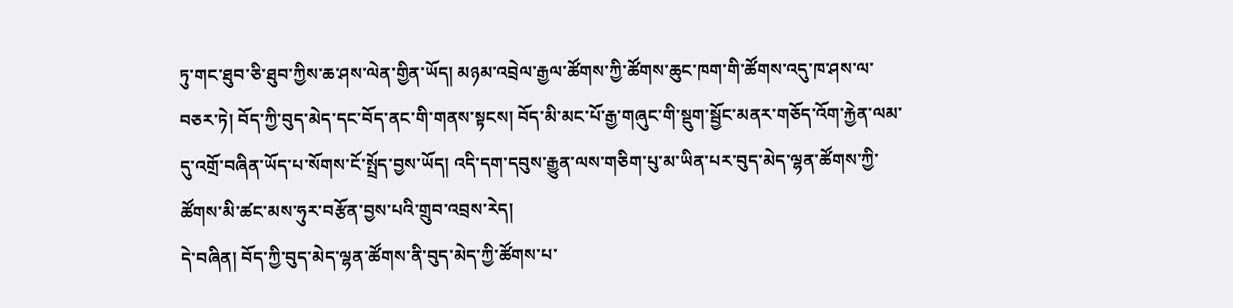ཏུ་གང་ཐུབ་ཅི་ཐུབ་ཀྱིས་ཆ་ཤས་ལེན་གྱིན་ཡོད། མཉམ་འབྲེལ་རྒྱལ་ཚོགས་ཀྱི་ཚོགས་ཆུང་ཁག་གི་ཚོགས་འདུ་ཁ་ཤས་ལ་བཅར་ཏེ། བོད་ཀྱི་བུད་མེད་དང་བོད་ནང་གི་གནས་སྟངས། བོད་མི་མང་པོ་རྒྱ་གཞུང་གི་སྡུག་སྦྱོང་མནར་གཅོད་འོག་རྐྱེན་ལམ་དུ་འགྲོ་བཞིན་ཡོད་པ་སོགས་ངོ་སྤྲོད་བྱས་ཡོད། འདི་དག་དབུས་རྒྱུན་ལས་གཅིག་པུ་མ་ཡིན་པར་བུད་མེད་ལྷན་ཚོགས་ཀྱི་ཚོགས་མི་ཚང་མས་ཧུར་བརྩོན་བྱས་པའི་གྲུབ་འབྲས་རེད།
དེ་བཞིན། བོད་ཀྱི་བུད་མེད་ལྷན་ཚོགས་ནི་བུད་མེད་ཀྱི་ཚོགས་པ་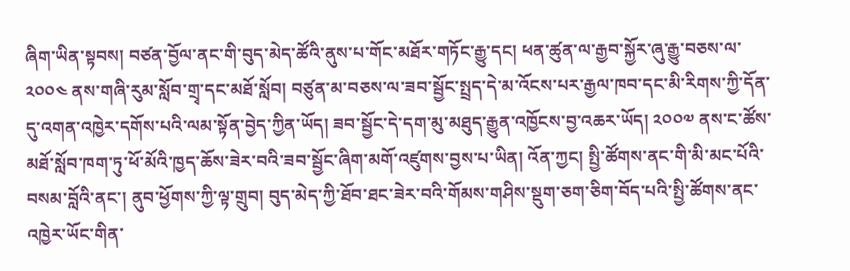ཞིག་ཡིན་སྟབས། བཙན་བྱོལ་ནང་གི་བུད་མེད་ཚོའི་ནུས་པ་གོང་མཐོར་གཏོང་རྒྱུ་དང། ཕན་ཚུན་ལ་རྒྱབ་སྐྱོར་ཞུ་རྒྱུ་བཅས་ལ་༢༠༠༤ ནས་གཞི་རུམ་སློབ་གྲྭ་དང་མཐོ་སློབ། བཙུན་མ་བཅས་ལ་ཟབ་སྦྱོང་སྤྲད་དེ་མ་འོངས་པར་རྒྱལ་ཁབ་དང་མི་རིགས་ཀྱི་དོན་དུ་འགན་འཁྱེར་དགོས་པའི་ལམ་སྟོན་བྱེད་ཀྱིན་ཡོད། ཟབ་སྦྱོང་དེ་དག་མུ་མཐུད་རྒྱུན་འཁྱོངས་བྱ་འཆར་ཡོད། ༢༠༠༧ ནས་ང་ཚོས་མཐོ་སློབ་ཁག་ཏུ་ཕོ་མོའི་ཁྱད་ཆོས་ཟེར་བའི་ཟབ་སྦྱོང་ཞིག་མགོ་འཛུགས་བྱས་པ་ཡིན། འོན་ཀྱང། སྤྱི་ཚོགས་ནང་གི་མི་མང་པོའི་བསམ་བློའི་ནང་། ནུབ་ཕྱོགས་ཀྱི་ལྟ་གྲུབ། བུད་མེད་ཀྱི་ཐོབ་ཐང་ཟེར་བའི་གོམས་གཤིས་སྡུག་ཅག་ཅིག་བོད་པའི་སྤྱི་ཚོགས་ནང་འཁྱེར་ཡོང་གིན་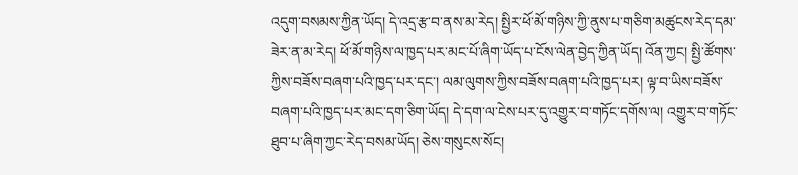འདུག་བསམས་ཀྱིན་ཡོད། དེ་འདྲ་རྩ་བ་ནས་མ་རེད། སྤྱིར་ཕོ་མོ་གཉིས་ཀྱི་ནུས་པ་གཅིག་མཚུངས་རེད་དམ་ཟེར་ན་མ་རེད། ཕོ་མོ་གཉིས་ལ་ཁྱད་པར་མང་པོ་ཞིག་ཡོད་པ་ངོས་ལེན་བྱེད་ཀྱིན་ཡོད། འོན་ཀྱང། སྤྱི་ཚོགས་ཀྱིས་བཟོས་བཞག་པའི་ཁྱད་པར་དང་། ལམ་ལུགས་ཀྱིས་བཟོས་བཞག་པའི་ཁྱད་པར། ལྟ་བ་ཡིས་བཟོས་བཞག་པའི་ཁྱད་པར་མང་དག་ཅིག་ཡོད། དེ་དག་ལ་ངེས་པར་དུ་འགྱུར་བ་གཏོང་དགོས་ལ། འགྱུར་བ་གཏོང་ཐུབ་པ་ཞིག་ཀྱང་རེད་བསམ་ཡོད། ཅེས་གསུངས་སོང།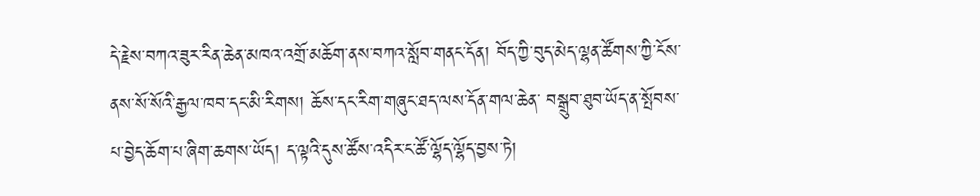དེ་རྗེས་བཀའ་ཟུར་རིན་ཆེན་མཁའ་འགྲོ་མཆོག་ནས་བཀའ་སློབ་གནང་དོན། བོད་ཀྱི་བུད་མེད་ལྷན་ཚོགས་ཀྱི་ངོས་ནས་སོ་སོའི་རྒྱལ་ཁབ་དང་མི་རིགས། ཆོས་དང་རིག་གཞུང་ཐད་ལས་དོན་གལ་ཆེན་ བསྒྲུབ་ཐུབ་ཡོད་ན་སྤོབས་པ་བྱེད་ཆོག་པ་ཞིག་ཆགས་ཡོད། ད་ལྟའི་དུས་ཚོས་འདིར་ང་ཚོ་ལྷོད་ལྷོད་བྱས་ཏེ།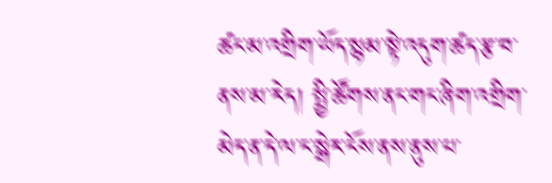ཚང་མ་འགྲིག་ཡོད་སྙམ་སྟེ་འདུག་ཚད་རྩ་བ་ནས་མ་རེད། སྤྱི་ཚོགས་ནང་གང་ཞིག་འགྲིག་མེད་ན་དེ་ལ་ང་སྒེར་ངོས་ནས་ནུས་པ་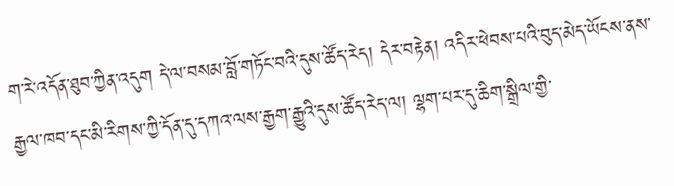ག་རེ་འདོན་ཐུབ་ཀྱིན་འདུག དེ་ལ་བསམ་བློ་གཏོང་བའི་དུས་ཚོད་རེད། དེར་བརྟེན། འདིར་ཕེབས་པའི་བུད་མེད་ཡོངས་ནས་རྒྱལ་ཁབ་དང་མི་རིགས་ཀྱི་དོན་དུ་དཀའ་ལས་རྒྱག་རྒྱུའི་དུས་ཚོད་རེད་ལ། ལྷག་པར་དུ་ཆིག་སྒྲིལ་གྱི་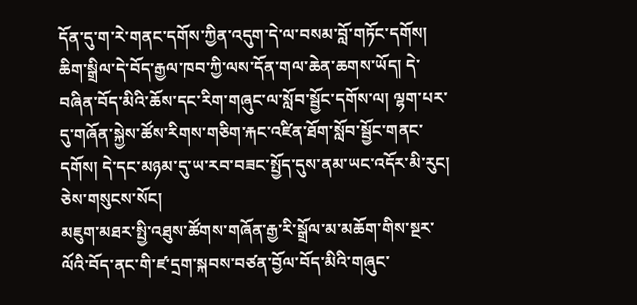དོན་དུ་ག་རེ་གནང་དགོས་ཀྱིན་འདུག་དེ་ལ་བསམ་བློ་གཏོང་དགོས། ཆིག་སྒྲིལ་དེ་བོད་རྒྱལ་ཁབ་ཀྱི་ལས་དོན་གལ་ཆེན་ཆགས་ཡོད། དེ་བཞིན་བོད་མིའི་ཆོས་དང་རིག་གཞུང་ལ་སློབ་སྦྱོང་དགོས་ལ། ལྷག་པར་དུ་གཞོན་སྐྱེས་ཚོས་རིགས་གཅིག་རྐང་འཛིན་ཐོག་སློབ་སྦྱོང་གནང་དགོས། དེ་དང་མཉམ་དུ་ཡ་རབ་བཟང་སྤྱོད་དུས་ནམ་ཡང་འདོར་མི་རུང། ཅེས་གསུངས་སོང།
མཇུག་མཐར་སྤྱི་འཐུས་ཚོགས་གཞོན་རྒྱ་རི་སྒྲོལ་མ་མཆོག་གིས་སྔར་ལོའི་བོད་ནང་གི་ཛ་དྲག་སྐབས་བཙན་བྱོལ་བོད་མིའི་གཞུང་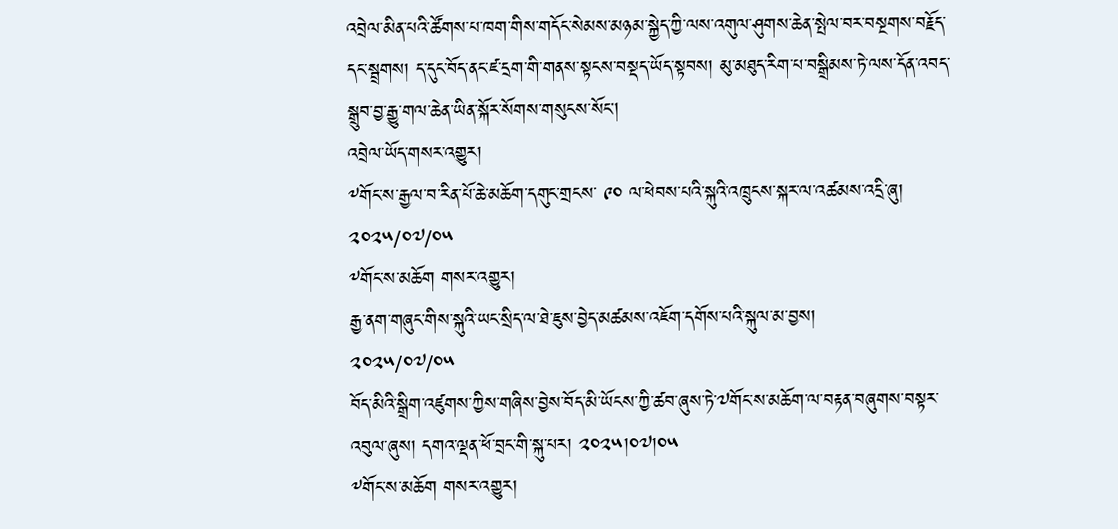འབྲེལ་མིན་པའི་ཚོགས་པ་ཁག་གིས་གདོང་སེམས་མཉམ་སྐྱེད་ཀྱི་ལས་འགུལ་ཤུགས་ཆེན་སྤེལ་བར་བསྔགས་བརྗོད་དང་སྦྲགས། ད་དུང་བོད་ནང་ཛ་དྲག་གི་གནས་སྟངས་བསྡད་ཡོད་སྟབས། མུ་མཐུད་རིག་པ་བསྒྲིམས་ཏེ་ལས་དོན་འབད་སྒྲུབ་བྱ་རྒྱུ་གལ་ཆེན་ཡིན་སྐོར་སོགས་གསུངས་སོང།
འབྲེལ་ཡོད་གསར་འགྱུར།
༸གོང་ས་རྒྱལ་བ་རིན་པོ་ཆེ་མཆོག་དགུང་གྲངས་ ༩༠ ལ་ཕེབས་པའི་སྐུའི་འཁྲུངས་སྐར་ལ་འཚམས་འདྲི་ཞུ།
༢༠༢༥/༠༧/༠༥
༸གོང་ས་མཆོག གསར་འགྱུར།
རྒྱ་ནག་གཞུང་གིས་སྐུའི་ཡང་སྲིད་ལ་ཐེ་ཇུས་བྱེད་མཚམས་འཇོག་དགོས་པའི་སྐུལ་མ་བྱས།
༢༠༢༥/༠༧/༠༥
བོད་མིའི་སྒྲིག་འཛུགས་ཀྱིས་གཞིས་བྱེས་བོད་མི་ཡོངས་ཀྱི་ཚབ་ཞུས་ཏེ་༧གོང་ས་མཆོག་ལ་བརྟན་བཞུགས་བསྟར་འབུལ་ཞུས། དགའ་ལྡན་ཕོ་བྲང་གི་སྐུ་པར། ༢༠༢༥།༠༧།༠༥
༸གོང་ས་མཆོག གསར་འགྱུར།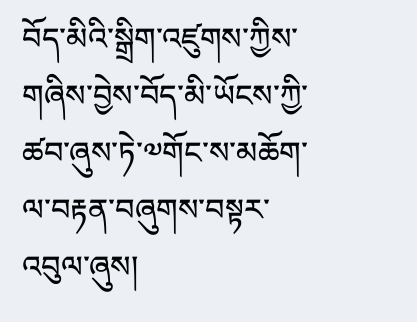བོད་མིའི་སྒྲིག་འཛུགས་ཀྱིས་གཞིས་བྱེས་བོད་མི་ཡོངས་ཀྱི་ཚབ་ཞུས་ཏེ་༧གོང་ས་མཆོག་ལ་བརྟན་བཞུགས་བསྟར་འབུལ་ཞུས།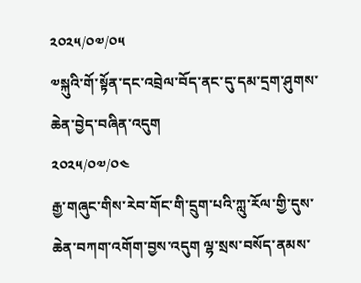༢༠༢༥/༠༧/༠༥
༧སྐུའི་གོ་སྟོན་དང་འབྲེལ་བོད་ནང་དུ་དམ་དྲག་ཤུགས་ཆེན་བྱེད་བཞིན་འདུག
༢༠༢༥/༠༧/༠༤
རྒྱ་གཞུང་གིས་རེབ་གོང་གི་དྲུག་པའི་ཀླུ་རོལ་གྱི་དུས་ཆེན་བཀག་འགོག་བྱས་འདུག ལྷ་སྲས་བསོད་ནམས་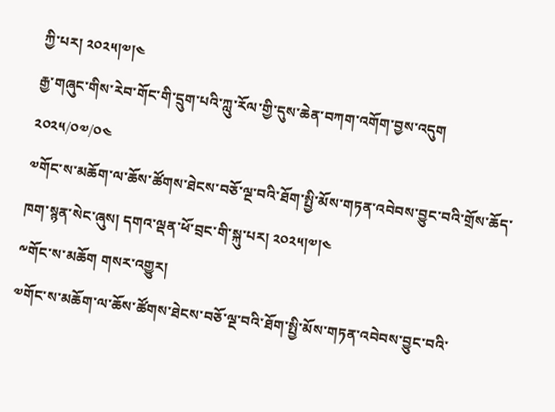ཀྱི་པར། ༢༠༢༥།༧།༤
རྒྱ་གཞུང་གིས་རེབ་གོང་གི་དྲུག་པའི་ཀླུ་རོལ་གྱི་དུས་ཆེན་བཀག་འགོག་བྱས་འདུག
༢༠༢༥/༠༧/༠༤
༧གོང་ས་མཆོག་ལ་ཆོས་ཚོགས་ཐེངས་བཅོ་ལྔ་བའི་ཐོག་སྤྱི་མོས་གཏན་འབེབས་བྱུང་བའི་གྲོས་ཆོད་ཁག་སྙན་སེང་ཞུས། དགའ་ལྡན་ཕོ་བྲང་གི་སྐུ་པར། ༢༠༢༥།༧།༤
༸གོང་ས་མཆོག གསར་འགྱུར།
༧གོང་ས་མཆོག་ལ་ཆོས་ཚོགས་ཐེངས་བཅོ་ལྔ་བའི་ཐོག་སྤྱི་མོས་གཏན་འབེབས་བྱུང་བའི་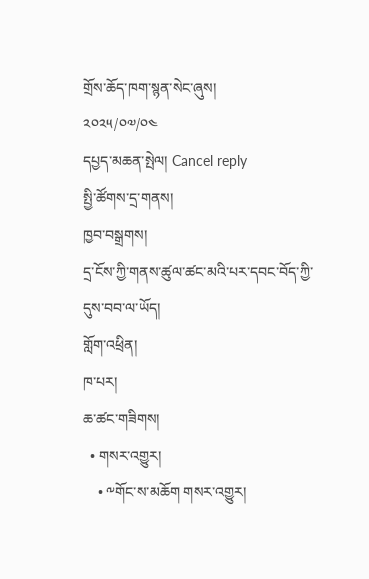གྲོས་ཆོད་ཁག་སྙན་སེང་ཞུས།
༢༠༢༥/༠༧/༠༤
དཔྱད་མཆན་སྤེལ། Cancel reply
སྤྱི་ཚོགས་དྲ་གནས།
ཁྱབ་བསྒྲགས།
དྲ་ངོས་ཀྱི་གནས་ཚུལ་ཚང་མའི་པར་དབང་བོད་ཀྱི་དུས་བབ་ལ་ཡོད།
གློག་འཕྲིན།
ཁ་པར།
ཆ་ཚང་གཟིགས།
  • གསར་འགྱུར།
    • ༸གོང་ས་མཆོག གསར་འགྱུར།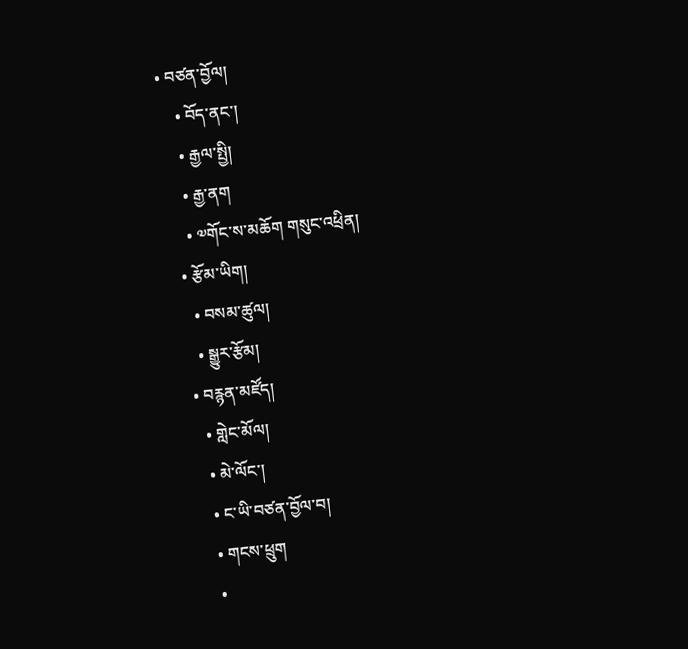• བཙན་བྱོལ།
    • བོད་ནང་།
    • རྒྱལ་སྤྱི།
    • རྒྱ་ནག
    • ༧གོང་ས་མཆོག གསུང་འཕྲིན།
  • རྩོམ་ཡིག།
    • བསམ་ཚུལ།
    • སྒྱུར་རྩོམ།
  • བརྙན་མཛོད།
    • གླེང་མོལ།
    • མེ་ལོང་།
    • ང་ཡི་བཙན་བྱོལ་བ།
    • གངས་ཕྲུག
    •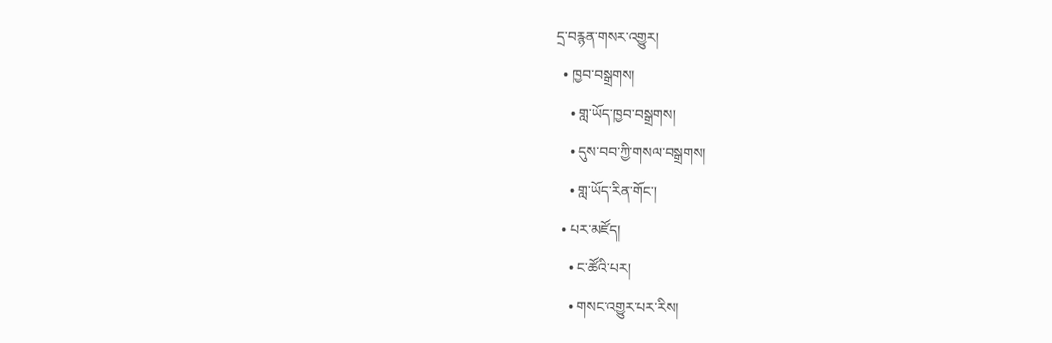དྲ་བརྙན་གསར་འགྱུར།
  • ཁྱབ་བསྒྲགས།
    • གླ་ཡོད་ཁྱབ་བསྒྲགས།
    • དུས་བབ་ཀྱི་གསལ་བསྒྲགས།
    • གླ་ཡོད་རིན་གོང་།
  • པར་མཛོད།
    • ང་ཚོའི་པར།
    • གསང་འགྱུར་པར་རིས།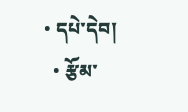• དཔེ་དེབ།
  • རྩོམ་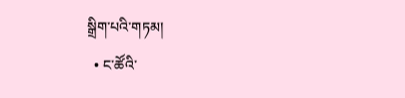སྒྲིག་པའི་གཏམ།
  • ང་ཚོའི་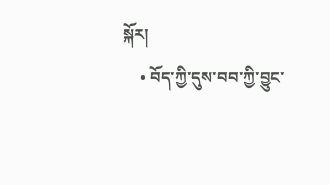སྐོར།
    • བོད་ཀྱི་དུས་བབ་ཀྱི་བྱུང་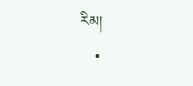རིམ།
    •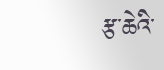རྩ་ཆེའི་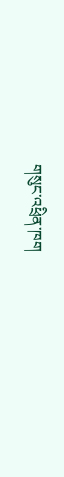གསུང་འཕྲིན་ཁག